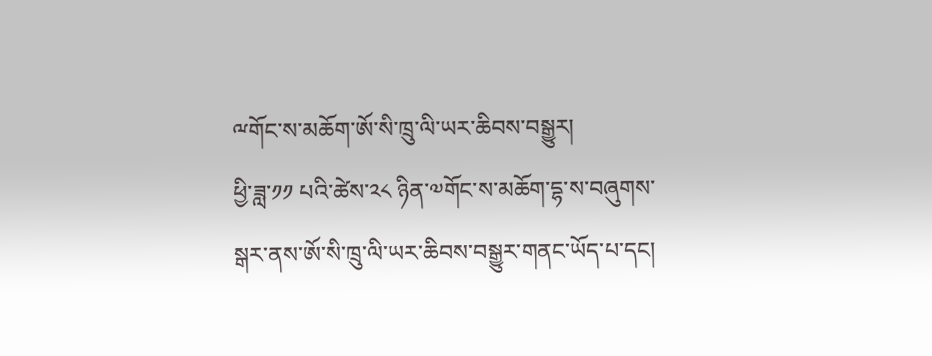ྋགོང་ས་མཆོག་ཨོ་སི་ཁྲུ་ལི་ཡར་ཆིབས་བསྒྱུར།
ཕྱི་ཟླ་༡༡ པའི་ཚེས་༢༨ ཉིན་༧གོང་ས་མཆོག་དྷ་ས་བཞུགས་སྒར་ནས་ཨོ་སི་ཁྲུ་ལི་ཡར་ཆིབས་བསྒྱུར་གནང་ཡོད་པ་དང།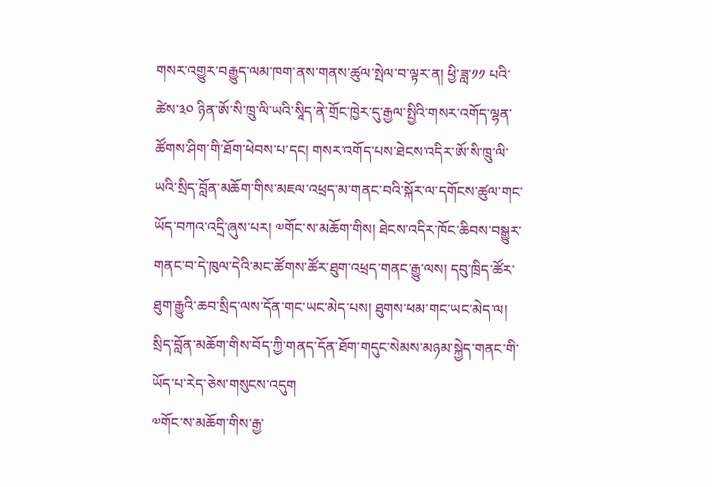གསར་འགྱུར་བརྒྱུད་ལམ་ཁག་ནས་གནས་ཚུལ་སྤེལ་བ་ལྟར་ན། ཕྱི་ཟླ་༡༡ པའི་ཚེས་༣༠ ཉིན་ཨོ་སི་ཁྲུ་ལི་ཡའི་སཱིད་ནེ་གྲོང་ཁྱེར་དུ་རྒྱལ་སྤྱིའི་གསར་འགོད་ལྷན་ཚོགས་ཤིག་གི་ཐོག་ཕེབས་པ་དང། གསར་འགོད་པས་ཐེངས་འདིར་ཨོ་སི་ཁྲུ་ལི་ཡའི་སྲིད་བློན་མཆོག་གིས་མཇལ་འཕྲད་མ་གནང་བའི་སྐོར་ལ་དགོངས་ཚུལ་གང་ཡོད་བཀའ་འདྲི་ཞུས་པར། ༧གོང་ས་མཆོག་གིས། ཐེངས་འདིར་ཁོང་ཆིབས་བསྒྱུར་གནང་བ་དེ་ཁུལ་དེའི་མང་ཚོགས་ཚོར་ཐུག་འཕྲད་གནང་རྒྱུ་ལས། དབུ་ཁྲིད་ཚོར་ཐུག་རྒྱུའི་ཆབ་སྲིད་ལས་དོན་གང་ཡང་མེད་པས། ཐུགས་ཕམ་གང་ཡང་མེད་ལ། སྲིད་བློན་མཆོག་གིས་བོད་ཀྱི་གནད་དོན་ཐོག་གདུང་སེམས་མཉམ་སྐྱེད་གནང་གི་ཡོད་པ་རེད་ཅེས་གསུངས་འདུག
༧གོང་ས་མཆོག་གིས་རྒྱ་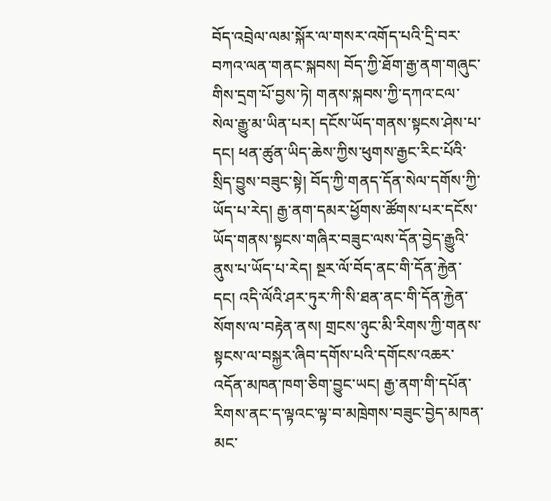བོད་འབྲེལ་ལམ་སྐོར་ལ་གསར་འགོད་པའི་དྲི་བར་བཀའ་ལན་གནང་སྐབས། བོད་ཀྱི་ཐོག་རྒྱ་ནག་གཞུང་གིས་དྲག་པོ་བྱས་ཏེ། གནས་སྐབས་ཀྱི་དཀའ་ངལ་སེལ་རྒྱུ་མ་ཡིན་པར། དངོས་ཡོད་གནས་སྟངས་ཤེས་པ་དང། ཕན་ཚུན་ཡིད་ཆེས་ཀྱིས་ཕུགས་རྒྱང་རིང་པོའི་སྲིད་བྱུས་བཟུང་སྟེ། བོད་ཀྱི་གནད་དོན་སེལ་དགོས་ཀྱི་ཡོད་པ་རེད། རྒྱ་ནག་དམར་ཕྱོགས་ཚོགས་པར་དངོས་ཡོད་གནས་སྟངས་གཞིར་བཟུང་ལས་དོན་བྱེད་རྒྱུའི་ནུས་པ་ཡོད་པ་རེད། སྔར་ལོ་བོད་ནང་གི་དོན་རྐྱེན་དང། འདི་ལོའི་ཤར་ཏུར་ཀི་སི་ཐན་ནང་གི་དོན་རྐྱེན་སོགས་ལ་བརྟེན་ནས། གྲངས་ཉུང་མི་རིགས་ཀྱི་གནས་སྟངས་ལ་བསྐྱར་ཞིབ་དགོས་པའི་དགོངས་འཆར་འདོན་མཁན་ཁག་ཅིག་བྱུང་ཡང། རྒྱ་ནག་གི་དཔོན་རིགས་ནང་ད་ལྟའང་ལྟ་བ་མཁྲེགས་བཟུང་བྱེད་མཁན་མང་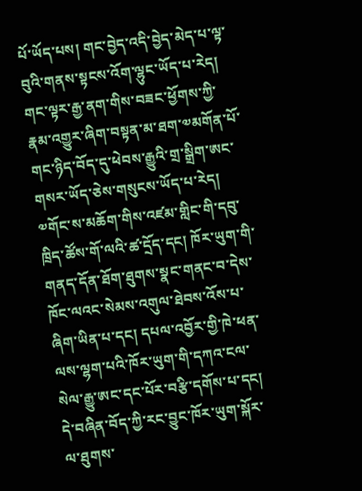པོ་ཡོད་པས། གང་བྱེད་འདི་བྱེད་མེད་པ་ལྟ་བུའི་གནས་སྟངས་འོག་ལྷུང་ཡོད་པ་རེད། གང་ལྟར་རྒྱ་ནག་གིས་བཟང་ཕྱོགས་ཀྱི་རྣམ་འགྱུར་ཞིག་བསྟན་མ་ཐག་༧མགོན་པོ་གང་ཉིད་བོད་དུ་ཕེབས་རྒྱུའི་གྲ་སྒྲིག་ཨང་གསར་ཡོད་ཅེས་གསུངས་ཡོད་པ་རེད།
༧གོང་ས་མཆོག་གིས་འཛམ་གླིང་གི་དབུ་ཁྲིད་ཚོས་གོ་ལའི་ཚ་དྲོད་དང། ཁོར་ཡུག་གི་གནད་དོན་ཐོག་ཐུགས་སྣང་གནང་བ་དེས་ཁོང་ལའང་སེམས་འགུལ་ཐེབས་འོས་པ་ཞིག་ཡིན་པ་དང། དཔལ་འབྱོར་གྱི་ཁེ་ཕན་ལས་ལྷག་པའི་ཁོར་ཡུག་གི་དཀའ་ངལ་སེལ་རྒྱུ་ཨང་དང་པོར་བརྩི་དགོས་པ་དང། དེ་བཞིན་བོད་ཀྱི་རང་བྱུང་ཁོར་ཡུག་སྐོར་ལ་ཐུགས་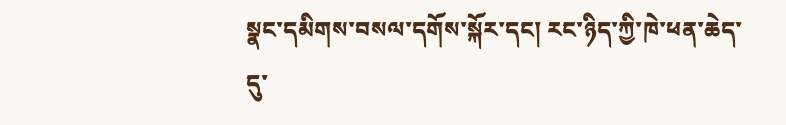སྣང་དམིགས་བསལ་དགོས་སྐོར་དང། རང་ཉིད་ཀྱི་ཁེ་ཕན་ཆེད་དུ་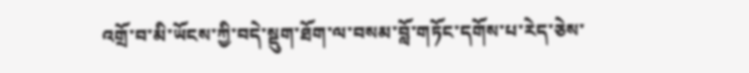འགྲོ་བ་མི་ཡོངས་ཀྱི་བདེ་སྡུག་ཐོག་ལ་བསམ་བློ་གཏོང་དགོས་པ་རེད་ཅེས་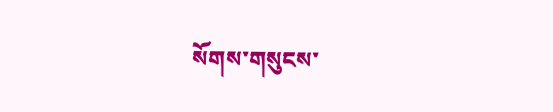སོགས་གསུངས་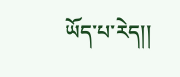ཡོད་པ་རེད།།